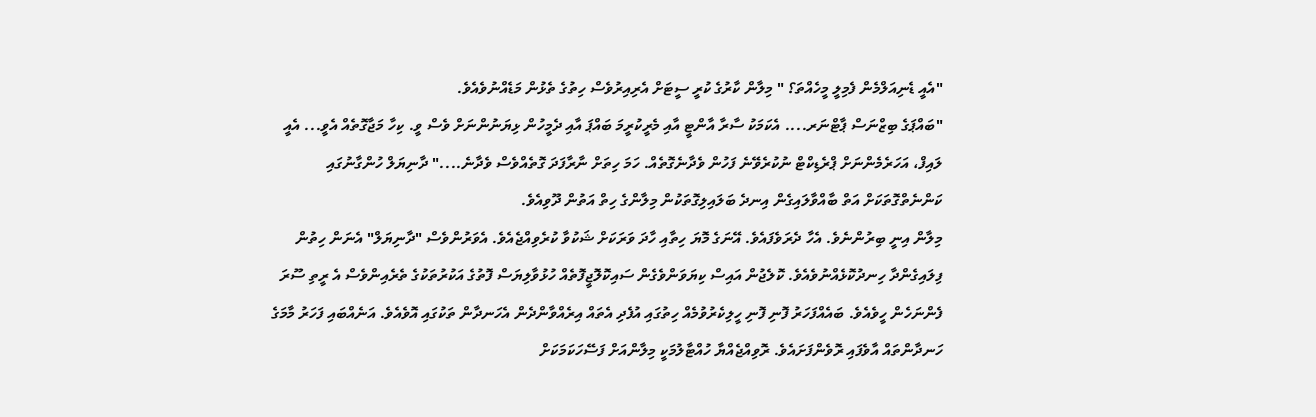"އެއީ ޑެނިއަލްމެން ފެމިލީ މީހެއްތަ؟ " މިލާން ކާރުގެ ކުރީ ސީޓަށް އެރިއިރުވެސް ހިތުގެ ތެޅުން މަޑެއްނުވެއެވެ.
"ބައްޕަގެ ބިޒްނަސް ޕާޓްނަރ.... އެކަމަކު ސާރާ އާންޓީ އާއި މެރީކުރީމަ ބައްޕަ އާއި ދެމީހުން ޅިޔަނުންނަށް ވެސް ވީ. ކިހާ މަޖާގޮތެއް އެވީ... އެއީ ލައިފް، އަހަރެމެންނަށް ޕްރެޑިކްޓް ނުކުރެވޭނެ ފަހުން ވެދާނެގޮތެއް. ހަމަ ހިތަށް ނާރާފަދަ ގޮތެއްވެސް ވެދާނެ...." ދާނިޔަލް ހުންގާނުގައި ކަންނެތްގޮތަކަށް އަތް ބާއްވާލައިގެން އިނދެ ބަލައިލިގޮތަކުން މިލާންގެ ހިތް އަތުން ދޫވިއެވެ.
މިލާން އިނީ ބިރުންނެވެ. އެހާ ދެރަވެފައެވެ. އޭނަގެ މޮޔަ ހިތާއި ހާދަ ވަރަކަށް ޝަކުވާ ކުރެވިއްޖެއެވެ. އެވަރުންވެސް "ދާނިޔަލް" އެނަން ހިތުން ފިލައިގެންދާ ހިނދުކޮޅެއްނުވެއެވެ. ކޮލެޖުން އައިސް ކިޔަވަންވެގެން ސައިކޮލޮޖީފޮތެއް ހުޅުވާލިޔަސް ފޮތުގެ އަކުރުތަކުގެ ތެރެއިންވެސް އެ ރީތި ސޫރަ ފެންނަހެން ހީވެއެވެ. ބައެއްފަހަރު ފޮނި ފޮނި ހީލިކެރުވުމެއް ހިތުގައި އުފެދި އެތައް އިރެއްވާންދެން އެހަނދާން ތަކުގައި އޮވެއެވެ. އަނެއްބައި ފަހަރު މާމަގެ ހަނދާންތައް އާވެފައި ރޮވެންފަށައެވެ. ރޮވިއްޖެއްޔާ ހުއްޓާލުމަކީ މިލާންއަށް ފަސޭހަކަމަކަށް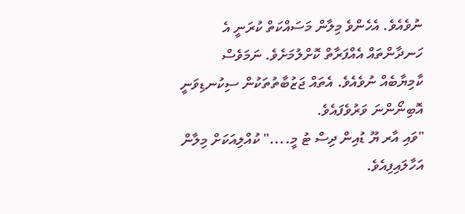ނުވެއެވެ. އެހެންވެ މިލާން މަސައްކަތް ކުރަނީ އެ ހަނދާންތައް އެއްފަރާތް ކޮށްލުމަށެވެ. ނަމަވެސް ކާމިޔާބެއް ނުވެއެވެ. އެތައް ޖަޒުބާތުތަކުން ސިކުނޑިވަނީ އޮބިނޯންނަ ވަރުވެފައެވެ.
"ވައި އާރ ޔޫ ޑުއިން ދިސް ޓު މީ...." ކުއްލިއަކަށް މިލާން އަހާލައިފިއެވެ.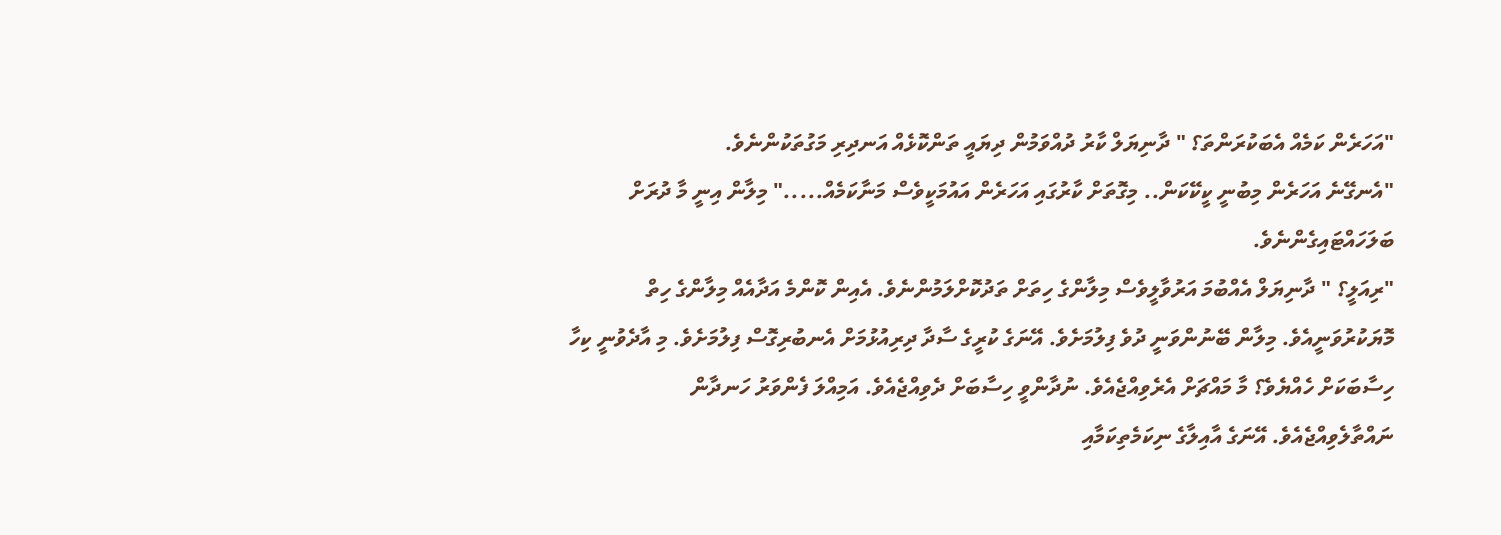"އަހަރެން ކަމެއް އެބަކުރަންތަ؟ " ދާނިޔަލް ކާރު ދުއްވަމުން ދިޔައީ ތަންކޮޅެއް އަނދިރި މަގުތަކުންނެވެ.
"އެނގޭނެ އަހަރެން މިބުނީ ކީކޭކަން.. މިގޮތަށް ކާރުގައި އަހަރެން އައުމަކީވެސް މަނާކަމެއް....." މިލާން އިނީ މާ ދުރަށް ބަލަހައްޓައިގެންނެވެ.
"ރިއަލީ؟ " ދާނިޔަލް އެއްބުމަ އަރުވާލީވެސް މިލާންގެ ހިތަށް ތަދުކޮށްލަމުންނެވެ. އެއިން ކޮންމެ އަދާއެއް މިލާންގެ ހިތް މޮޔަކުރުވަނީއެވެ. މިލާން ބޭނުންވަނީ ދުވެ ފިލުމަށެވެ. އޭނަގެ ކުރީގެ ސާދާ ދިރިއުޅުމަށް އެނބުރިގޮސް ފިލުމަށެވެ. މި އާދެވުނީ ކިހާ ހިސާބަކަށް ހެއްޔެވެ؟ މާ މައްޗަށް އެރެވިއްޖެއެވެ. ނުދާންވީ ހިސާބަށް ދެވިއްޖެއެވެ. އަމިއްލަ ފެންވަރު ހަނދާން ނައްތާލެވިއްޖެއެވެ. އޭނަގެ އާއިލާގެ ނިކަމެތިކަމާއި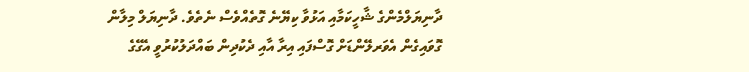ދާނިޔަލްމެންގެ ޝާހީކަމާއި އަޅުވާ ކިޔޭނެ ގޮތެއްވެސް ނެތެވެ. ދާނިޔަލް މިލާން ގޮވައިގެން އެވަރލޭންޑަށް ގޮސްފައި އިރާ އާއި ދެކުދިން ބައްދަލުކުރުވީ އެގޭގެ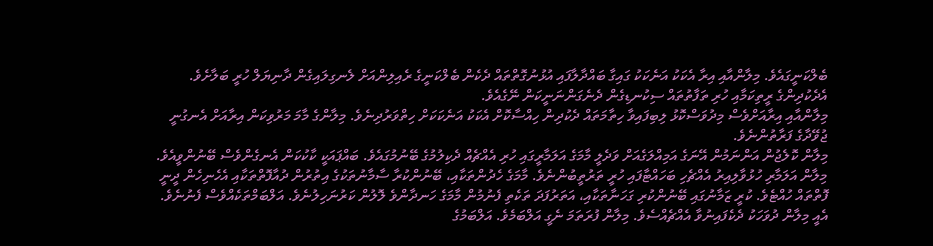ބެލްކަނީގައެވެ. މިލާންއާއި އިރާ އެކަކު އަނެކަކު ގައިގާ ބައްދާލާފައި އުޅުނުގޮތްތައް ދެކެން ބެލްކަނީގެ ރެއިލިންއަށް ލެނގިލައިގެން ދާނިޔަލް ހުރީ ބަލާށެވެ. އެދެކުދިންގެ ރީތިކަމާއި ހުރި ތަފާތުތައް ސިކުނޑިގެން ދެނެގަންނަނީކަން ނޭގެއެވެ.
މިލާންއާއި އިރާއަށްވެސް މިދުވަސްކޮޅު ލިބިފައިވާ ހިތާމަތައް ދެކުދިން ހިއްސާކޮށް އެކަކު އަނެކަކަށް ހިތްވަރުދިނެވެ. މިލާންގެ މާމަ މަރުވިކަން އިރާއަށް އެނގުނީ ޖުވޭދާގެ ފަރާތުންނެވެ.
މިލާން ކޮލެޖުން އަންނަމުން އޭނަގެ އަމިއްލަގެއަށް ވަދެލީ މާމަގެ އަލަމާރީގައި ހުރި އެއްޗެއް ދެކިލުމުގެ ބޭނުމުގައެވެ. ބައްޕައަކީ ކާކުކަން އެނގެންވެސް ބޭނުންވީއެވެ. މިލާން އަލަމާރި ހުޅުވާލިއިރު އެއްޗެހި ބަހައްޓާފައި ހުރީ ތަރުތީބުންނެވެ. މާމަގެ ހެދުންތަކާއި، ބޭނުންކުރާ ސާމާނުތަކުގެ އިތުރުން ދުއާފޮތްތަކާއި އެހެނިހެން ދީނީ ފޮތްތައް ހުއްޓެވެ. ކުރީ ޒަމާނުގައި ބޭނުންކުރި ގަހަނާތަކާއި، އަތަރުފަދަ ތަކެތި ފެނުމުން މާމަގެ ހަނދާންވެ ލޮލުން ކަރުނަހިލުނެވެ. އަލްބަމްތަކެއްވެސް ފެނުނެވެ. އެއީ މިލާން ދުވަހަކު ދެކެފައިނުވާ އެއްޗެއްސެވެ. މިލާން ފުރަތަމަ ނެގީ އަލްބަމެވެ. އަލްބަމުގެ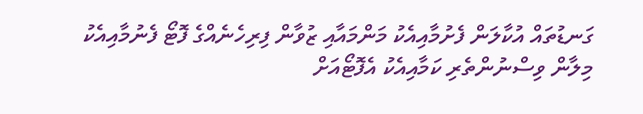ގަނޑުތައް އުކާލަން ފެށުމާއިއެކު މަންމައާއި ޒުވާން ފިރިހެނެއްގެ ފޮޓޯ ފެނުމާއިއެކު މިލާން ވިސްނުންތެރި ކަމާއިއެކު އެފޮޓޯއަށް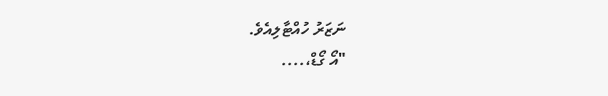ނަޒަރު ހުއްޓާލިއެވެ.
"އޯ ގޯޑް،....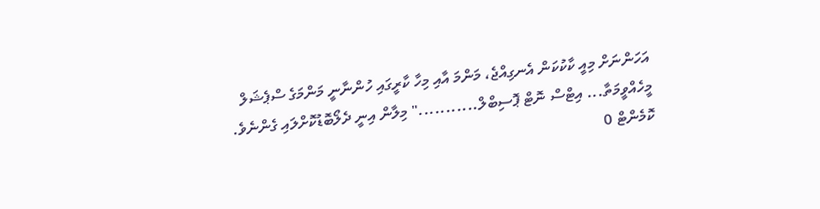އަހަންނަށް މިއީ ކާކުކަން އެނގިއްޖެ، މަންމަ އާއި މިހާ ކާރީގައި ހުންނާނީ މަންމަގެ ސްޕެޝަލް މީހެއްވީމަތާ... އިޓްސް ނޮޓް ޕޮސިބްލް..........." މިލާން އިނީ ދެލޯބޮޑުކޮށްލައި ގެންނެވެ.
ކޮމެންޓް 0